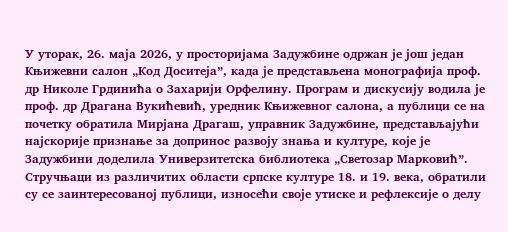У уторак, 26. маја 2026, у просторијама Задужбине одржан је још један Књижевни салон „Код Доситеја”, када је представљена монографија проф. др Николе Грдинића о Захарији Орфелину. Програм и дискусију водила је проф. др Драгана Вукићевић, уредник Књижевног салона, а публици се на почетку обратила Мирјана Драгаш, управник Задужбине, представљајући најскорије признање за допринос развоју знања и културе, које је Задужбини доделила Универзитетска библиотека „Светозар Марковић”.
Стручњаци из различитих области српске културе 18. и 19. века, обратили су се заинтересованој публици, износећи своје утиске и рефлексије о делу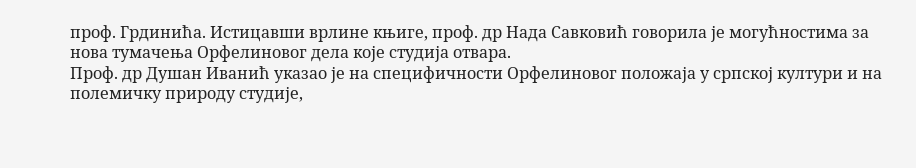проф. Грдинића. Истицавши врлине књиге, проф. др Нада Савковић говорила је могућностима за нова тумачења Орфелиновог дела које студија отвара.
Проф. др Душан Иванић указао је на специфичности Орфелиновог положаја у српској култури и на полемичку природу студије,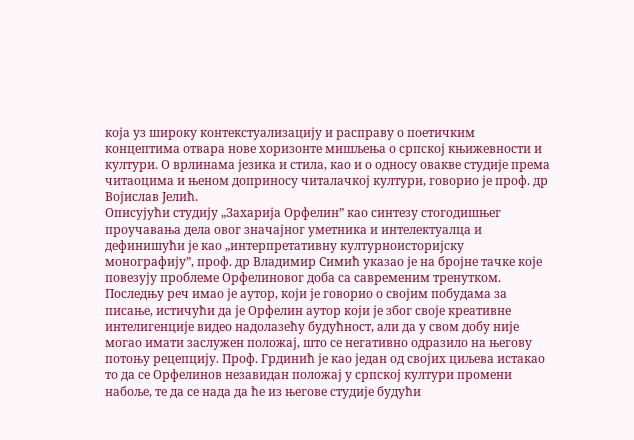која уз широку контекстуализацију и расправу о поетичким концептима отвара нове хоризонте мишљења о српској књижевности и култури. О врлинама језика и стила, као и о односу овакве студије према читаоцима и њеном доприносу читалачкој култури, говорио је проф. др Војислав Јелић.
Описујући студију „Захарија Орфелин” као синтезу стогодишњег проучавања дела овог значајног уметника и интелектуалца и дефинишући је као „интерпретативну културноисторијску монографију”, проф. др Владимир Симић указао је на бројне тачке које повезују проблеме Орфелиновог доба са савременим тренутком.
Последњу реч имао је аутор, који је говорио о својим побудама за писање, истичући да је Орфелин аутор који је због своје креативне интелигенције видео надолазећу будућност, али да у свом добу није могао имати заслужен положај, што се негативно одразило на његову потоњу рецепцију. Проф. Грдинић је као један од својих циљева истакао то да се Орфелинов незавидан положај у српској култури промени набоље, те да се нада да ће из његове студије будући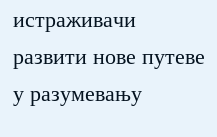истраживачи развити нове путеве у разумевању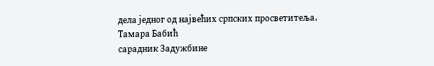дела једног од највећих српских просветитеља.
Тамара Бабић
сарадник Задужбине